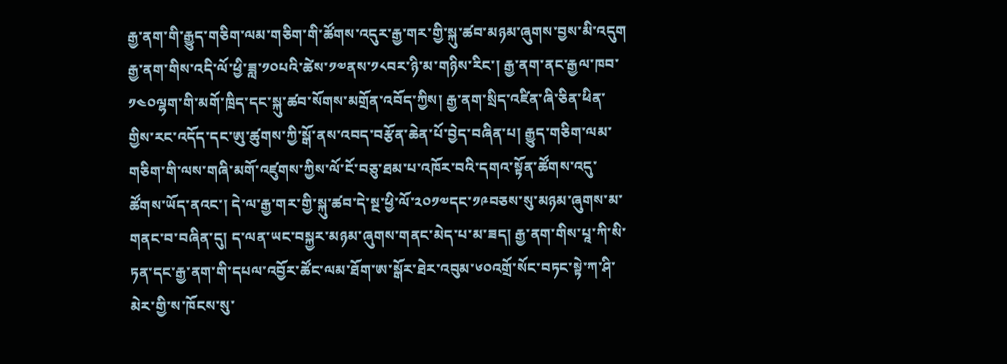རྒྱ་ནག་གི་རྒྱུད་གཅིག་ལམ་གཅིག་གི་ཚོགས་འདུར་རྒྱ་གར་གྱི་སྐུ་ཚབ་མཉམ་ཞུགས་བྱས་མི་འདུག
རྒྱ་ནག་གིས་འདི་ལོ་ཕྱི་ཟླ་༡༠པའི་ཚེས་༡༧ནས་༡༨བར་ཉི་མ་གཉིས་རིང་། རྒྱ་ནག་ནང་རྒྱལ་ཁབ་༡༤༠ལྷག་གི་མགོ་ཁྲིད་དང་སྐུ་ཚབ་སོགས་མགྲོན་འབོད་ཀྱིས། རྒྱ་ནག་སྲིད་འཛིན་ཞི་ཅིན་ཕིན་གྱིས་རང་འདོད་དང་ཨུ་ཚུགས་ཀྱི་སྒོ་ནས་འབད་བརྩོན་ཆེན་པོ་བྱེད་བཞིན་པ། རྒྱུད་གཅིག་ལམ་གཅིག་གི་ལས་གཞི་མགོ་འཛུགས་ཀྱིས་ལོ་ངོ་བཅུ་ཐམ་པ་འཁོར་བའི་དགའ་སྟོན་ཚོགས་འདུ་ཚོགས་ཡོད་ནའང་། དེ་ལ་རྒྱ་གར་གྱི་སྐུ་ཚབ་དེ་སྔ་ཕྱི་ལོ་༢༠༡༧དང་༡༩བཅས་སུ་མཉམ་ཞུགས་མ་གནང་བ་བཞིན་དུ། ད་ལན་ཡང་བསྐྱར་མཉམ་ཞུགས་གནང་མེད་པ་མ་ཟད། རྒྱ་ནག་གིས་པཱ་ཀི་སི་ཏན་དང་རྒྱ་ནག་གི་དཔལ་འབྱོར་ཚོང་ལམ་ཐོག་ཨ་སྒོར་ཐེར་འབུམ་༦༠འགྲོ་སོང་བཏང་སྟེ་ཀ་ཤི་མེར་གྱི་ས་ཁོངས་སུ་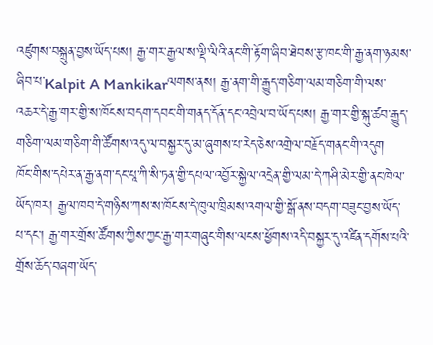འཛུགས་བསྐྲུན་བྱས་ཡོད་པས། རྒྱ་གར་རྒྱལ་ས་ལྡི་ལིའི་ནང་གི་རྟོག་ཞིབ་ཐེབས་རྩ་ཁང་གི་རྒྱ་ནག་ཉམས་ཞིབ་པ་Kalpit A Mankikarལགས་ནས། རྒྱ་ནག་གི་རྒྱུད་གཅིག་ལམ་གཅིག་གི་ལས་འཆར་དེ་རྒྱ་གར་གྱི་ས་ཁོངས་བདག་དབང་གི་གནད་དོན་དང་འབྲེལ་བ་ཡོད་པས། རྒྱ་གར་གྱི་སྐུ་ཚབ་རྒྱུད་གཅིག་ལམ་གཅིག་གི་ཚོགས་འདུ་ལ་བསྐྱར་དུ་མ་ཞུགས་པ་རེད་ཅེས་འགྲེལ་བརྗོད་གནང་གི་འདུག
ཁོང་གིས་དཔེར་ན་རྒྱ་ནག་དང་པཱ་ཀི་སི་ཏན་གྱི་དཔལ་འབྱོར་སྐྱེལ་འདྲེན་གྱི་ལམ་དེ་ཀཤི་མེར་གྱི་ནང་ཁེལ་ཡོད་ཁར། རྒྱལ་ཁབ་དེ་གཉིས་ཀས་ས་ཁོངས་དེ་ཁུལ་ཁྲིམས་འགལ་གྱི་སྒོ་ནས་བདག་བཟུང་བྱས་ཡོད་པ་དང་། རྒྱ་གར་གྲོས་ཚོགས་ཀྱིས་ཀྱང་རྒྱ་གར་གཞུང་གིས་ལངས་ཕྱོགས་འདི་བསྐྱར་དུ་འཛིན་དགོས་པའི་གྲོས་ཆོད་བཞག་ཡོད་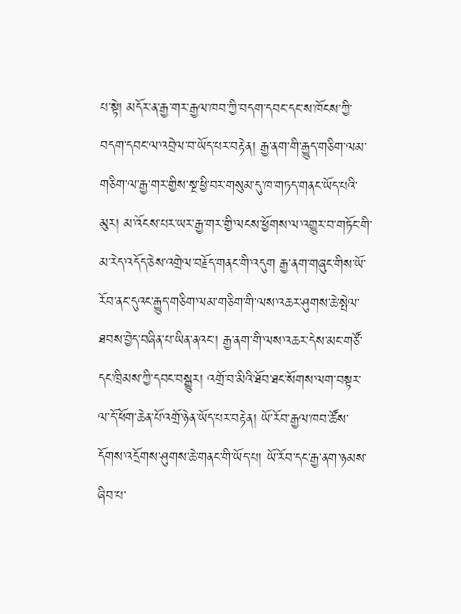པ་སྟེ། མདོར་ན་རྒྱ་གར་རྒྱལ་ཁབ་ཀྱི་བདག་དབང་དང་ས་ཁོངས་ཀྱི་བདག་དབང་ལ་འབྲེལ་བ་ཡོད་པར་བརྟེན། རྒྱ་ནག་གི་རྒྱུད་གཅིག་ལམ་གཅིག་ལ་རྒྱ་གར་གྱིས་སྔ་ཕྱི་བར་གསུམ་དུ་ཁ་གཏད་གནང་ཡོད་པའི་མུར། མ་འོངས་པར་ཡར་རྒྱ་གར་གྱི་ལངས་ཕྱོགས་ལ་འགྱུར་བ་གཏོང་གི་མ་རེད་འདོད་ཅེས་འགྲེལ་བརྗོད་གནང་གི་འདུག རྒྱ་ནག་གཞུང་གིས་ཡོ་རོབ་ནང་དུའང་རྒྱུད་གཅིག་ལམ་གཅིག་གི་ལས་འཆར་ཤུགས་ཆེ་སྤེལ་ཐབས་བྱེད་བཞིན་པ་ཡིན་ནའང་། རྒྱ་ནག་གི་ལས་འཆར་དེས་མང་གཙོ་དང་ཁྲིམས་ཀྱི་དབང་བསྒྱུར། འགྲོ་བ་མིའི་ཐོབ་ཐང་སོགས་ལག་བསྟར་ལ་དོ་ཕོག་ཆེན་པོ་འགྲོ་ཉེན་ཡོད་པར་བརྟེན། ཡོ་རོབ་རྒྱལ་ཁབ་ཚོས་དོགས་འདྲོགས་ཤུགས་ཆེ་གནང་གི་ཡོད་པ། ཡོ་རོབ་དང་རྒྱ་ནག་ཉམས་ཞིབ་པ་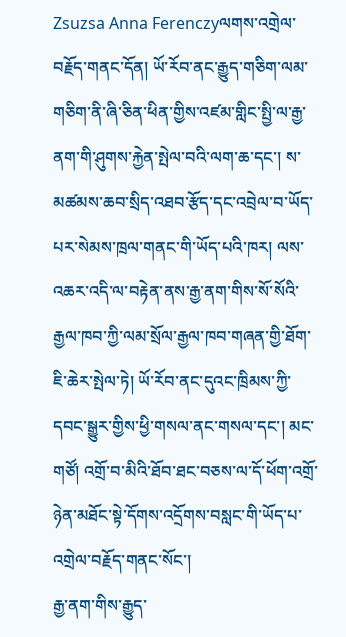Zsuzsa Anna Ferenczyལགས་འགྲེལ་བརྗོད་གནང་དོན། ཡོ་རོབ་ནང་རྒྱུད་གཅིག་ལམ་གཅིག་ནི་ཞི་ཅིན་ཕིན་གྱིས་འཛམ་གླིང་སྤྱི་ལ་རྒྱ་ནག་གི་ཤུགས་རྐྱེན་སྤེལ་བའི་ལག་ཆ་དང་། ས་མཚམས་ཆབ་སྲིད་འཐབ་རྩོད་དང་འབྲེལ་བ་ཡོད་པར་སེམས་ཁྲལ་གནང་གི་ཡོད་པའི་ཁར། ལས་འཆར་འདི་ལ་བརྟེན་ནས་རྒྱ་ནག་གིས་སོ་སོའི་རྒྱལ་ཁབ་ཀྱི་ལམ་སྲོལ་རྒྱལ་ཁབ་གཞན་གྱི་ཐོག་ཇི་ཆེར་སྤེལ་ཏེ། ཡོ་རོབ་ནང་དུའང་ཁྲིམས་ཀྱི་དབང་སྒྱུར་གྱིས་ཕྱི་གསལ་ནང་གསལ་དང་། མང་གཙོ། འགྲོ་བ་མིའི་ཐོབ་ཐང་བཅས་ལ་དོ་ཕོག་འགྲོ་ཉེན་མཐོང་སྟེ་དོགས་འདྲོགས་བསླང་གི་ཡོད་པ་འགྲེལ་བརྗོད་གནང་སོང་།
རྒྱ་ནག་གིས་རྒྱུད་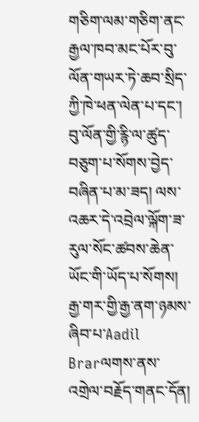གཅིག་ལམ་གཅིག་ནང་རྒྱལ་ཁབ་མང་པོར་བུ་ལོན་གཡར་ཏེ་ཆབ་སྲིད་ཀྱི་ཁེ་ཕན་ལེན་པ་དང་། བུ་ལོན་གྱི་རྙི་ལ་ཚུད་བཅུག་པ་སོགས་བྱེད་བཞིན་པ་མ་ཟད། ལས་འཆར་དེ་འབྲེལ་ལྐོག་ཟ་རུལ་སོང་ཚབས་ཆེན་ཡོང་གི་ཡོད་པ་སོགས། རྒྱ་གར་གྱི་རྒྱ་ནག་ཉམས་ཞིབ་པ་Aadil Brarལགས་ནས་འགྲེལ་བརྗོད་གནང་དོན།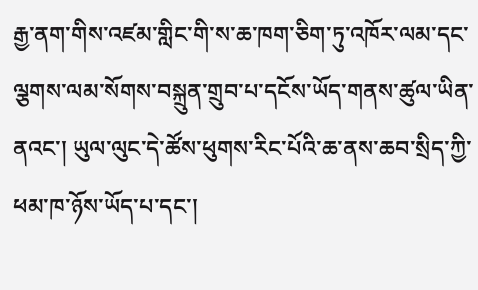རྒྱ་ནག་གིས་འཛམ་གླིང་གི་ས་ཆ་ཁག་ཅིག་ཏུ་འཁོར་ལམ་དང་ལྕགས་ལམ་སོགས་བསྐྲུན་གྲུབ་པ་དངོས་ཡོད་གནས་ཚུལ་ཡིན་ནའང་། ཡུལ་ལུང་དེ་ཚོས་ཕུགས་རིང་པོའི་ཆ་ནས་ཆབ་སྲིད་ཀྱི་ཕམ་ཁ་ཉོས་ཡོད་པ་དང་།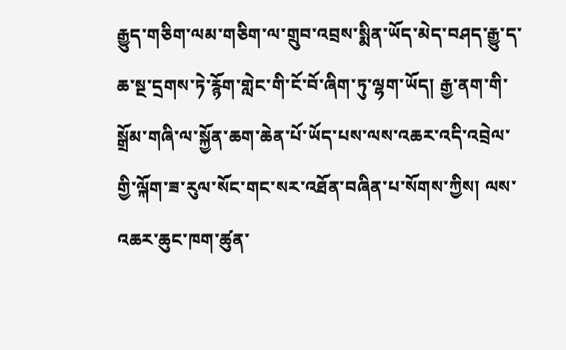རྒྱུད་གཅིག་ལམ་གཅིག་ལ་གྲུབ་འབྲས་སྨིན་ཡོད་མེད་བཤད་རྒྱུ་ད་ཆ་སྔ་དྲགས་ཏེ་རྙོག་གླེང་གི་ངོ་བོ་ཞིག་ཏུ་ལྷག་ཡོད། རྒྱ་ནག་གི་སྒྲོམ་གཞི་ལ་སྐྱོན་ཆག་ཆེན་པོ་ཡོད་པས་ལས་འཆར་འདི་འབྲེལ་གྱི་ལྐོག་ཟ་རུལ་སོང་གང་སར་འཐོན་བཞིན་པ་སོགས་ཀྱིས། ལས་འཆར་ཆུང་ཁག་ཚུན་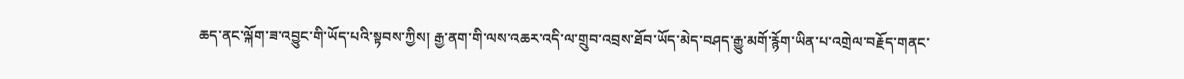ཆད་ནང་ལྐོག་ཟ་འབྱུང་གི་ཡོད་པའི་སྟབས་ཀྱིས། རྒྱ་ནག་གི་ལས་འཆར་འདི་ལ་གྲུབ་འབྲས་ཐོབ་ཡོད་མེད་བཤད་རྒྱུ་མགོ་རྙོག་ཡིན་པ་འགྲེལ་བརྗོད་གནང་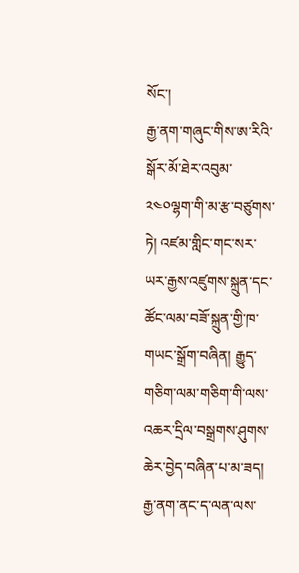སོང་།
རྒྱ་ནག་གཞུང་གིས་ཨ་རིའི་སྒོར་མོ་ཐེར་འབུམ་༢༤༠ལྷག་གི་མ་རྩ་བཙུགས་ཏེ། འཛམ་གླིང་གང་སར་ཡར་རྒྱས་འཛུགས་སྐྲུན་དང་ཚོང་ལམ་བཟོ་སྐྲུན་གྱི་ཁ་གཡང་སྒྲོག་བཞིན། རྒྱུད་གཅིག་ལམ་གཅིག་གི་ལས་འཆར་དྲིལ་བསྒྲགས་ཤུགས་ཆེར་བྱེད་བཞིན་པ་མ་ཟད། རྒྱ་ནག་ནང་ད་ལན་ལས་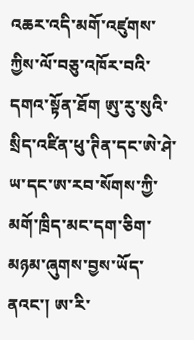འཆར་འདི་མགོ་འཛུགས་ཀྱིས་ལོ་བཅུ་འཁོར་བའི་དགའ་སྟོན་ཐོག ཨུ་རུ་སུའི་སྲིད་འཛིན་ཕུ་ཊིན་དང་ཨེ་ཤེ་ཡ་དང་ཨ་རབ་སོགས་ཀྱི་མགོ་ཁྲིད་མང་དག་ཅིག་མཉམ་ཞུགས་བྱས་ཡོད་ནའང་། ཨ་རི་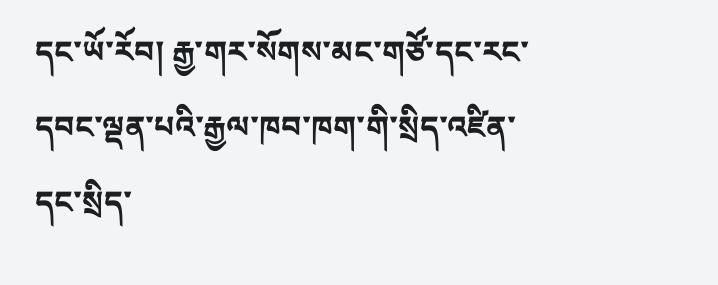དང་ཡོ་རོབ། རྒྱ་གར་སོགས་མང་གཙོ་དང་རང་དབང་ལྡན་པའི་རྒྱལ་ཁབ་ཁག་གི་སྲིད་འཛིན་དང་སྲིད་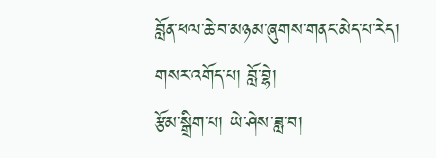བློན་ཕལ་ཆེ་བ་མཉམ་ཞུགས་གནང་མེད་པ་རེད།
གསར་འགོད་པ། བློ་བྷེ།
རྩོམ་སྒྲིག་པ། ཡེ་ཤེས་ཟླ་བ།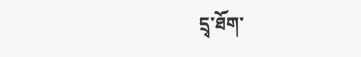དྲྭ་ཐོག་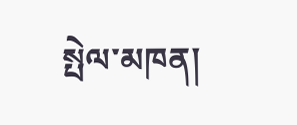སྤེལ་མཁན།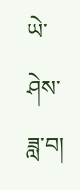ཡེ་ཤེས་ཟླ་བ།